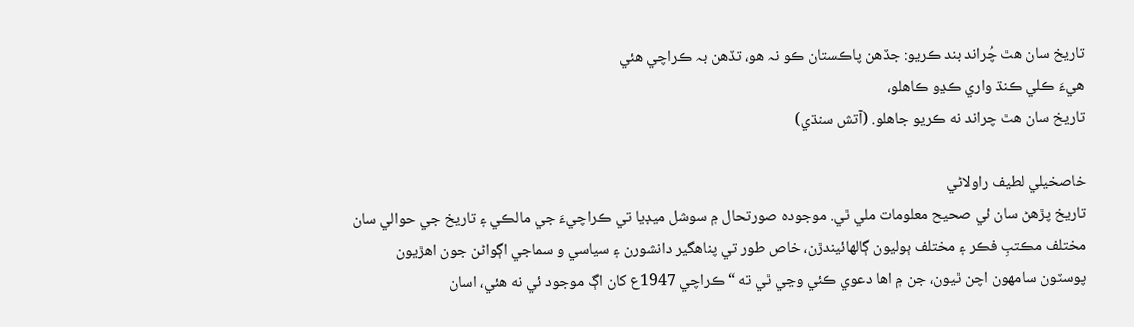تاريخ سان ھٿ چُراند بند ڪريو: جڏھن پاڪستان ڪو نہ ھو، تڏھن بہ ڪراچي ھئي
هيءَ ڪلي ڪنڌ واري ڪڍو ڪاهلو،
تاريخ سان هٿ چراند نه ڪريو جاهلو. (آتش سنڌي)

خاصخيلي لطيف راولاڻي
تاريخ پڙهڻ سان ئي صحيح معلومات ملي ٿي. موجوده صورتحال ۾ سوشل ميڊيا تي ڪراچيءَ جي مالڪي ۽ تاريخ جي حوالي سان مختلف مڪتبِ فڪر ۽ مختلف ٻوليون ڳالهائيندڙن، خاص طور تي پناهگير دانشورن ۽ سياسي و سماجي اڳواڻن جون اهڙيون پوسٽون سامهون اچن ٿيون، جن ۾ اها دعوي ڪئي وڃي ٿي ته “ڪراچي 1947ع کان اڳ موجود ئي نه هئي، اسان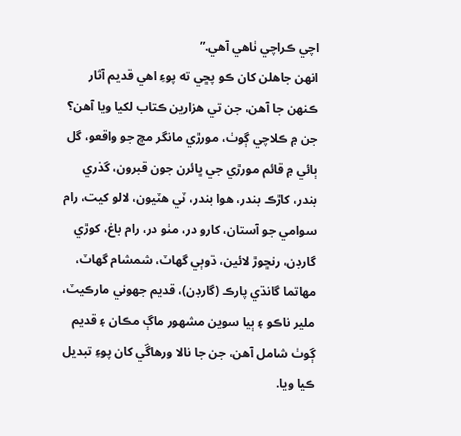اچي ڪراچي ٺاهي آهي.”
انهن جاهلن کان ڪو پڇي ته پوءِ اهي قديم آثار ڪنهن جا آهن، جن تي هزارين ڪتاب لکيا ويا آهن؟ جن ۾ ڪلاچي ڳوٺ، مورڙي مانگر مڇ جو واقعو، گل ٻائي ۾ قائم مورڙي جي ڀائرن جون قبرون، گذري بندر، کاڙڪ بندر، هوا بندر، ٽي هٽيون، لالو کيت، رام سوامي جو آستان، کارو در، مٺو در، رام باغ، کوڙي گارڊن، رنڇوڙ لائين، ڌوٻي گھاٽ، شمشام گھاٽ، مهاتما گانڌي پارڪ (گارڊن)، قديم جھوني مارڪيٽ، ملير ناڪو ۽ ٻيا سوين مشهور ماڳ مڪان ۽ قديم ڳوٺ شامل آهن، جن جا نالا ورهاڱي کان پوءِ تبديل ڪيا ويا.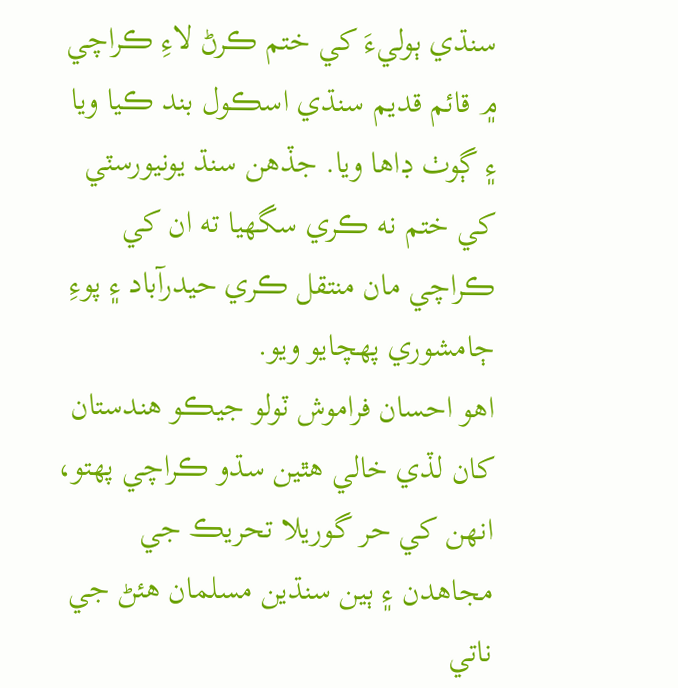سنڌي ٻوليءَ کي ختم ڪرڻ لاءِ ڪراچي ۾ قائم قديم سنڌي اسڪول بند ڪيا ويا ۽ ڳوٺ ڊاها ويا. جڏهن سنڌ يونيورسٽي کي ختم نه ڪري سگھيا ته ان کي ڪراچي مان منتقل ڪري حيدرآباد ۽ پوءِ ڄامشوري پهچايو ويو.
اهو احسان فراموش ٽولو جيڪو هندستان کان لڏي خالي هٿين سڌو ڪراچي پهتو، انهن کي حر گوريلا تحريڪ جي مجاهدن ۽ ٻين سنڌين مسلمان هئڻ جي ناتي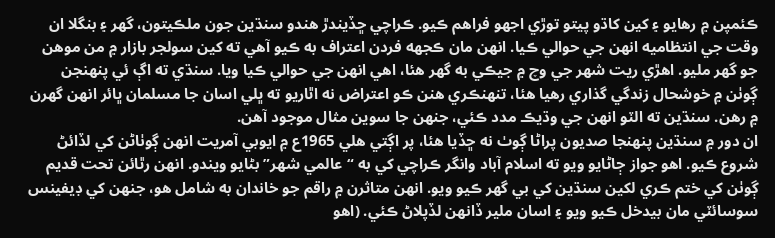ڪئمپن ۾ رهايو ۽ کين کاڌو پيتو توڙي اجهو فراهم ڪيو. ڪراچي ڇڏيندڙ هندو سنڌين جون ملڪيتون، گهر ۽ بنگلا ان وقت جي انتظاميه انهن جي حوالي ڪيا. انهن مان ڪجهه فردن اعتراف به ڪيو آهي ته کين سولجر بازار ۾ من موهن جو گهر مليو. اهڙي ريت شهر جي وچ ۾ جيڪي به گهر هئا، اهي انهن جي حوالي ڪيا ويا. سنڌي ته اڳ ئي پنهنجن ڳوٺن ۾ خوشحال زندگي گذاري رهيا هئا، تنهنڪري هنن ڪو اعتراض نه اٿاريو ته ڀلي اسان جا مسلمان ڀائر انهن گهرن ۾ رهن. سنڌين ته الٽو انهن جي وڌيڪ مدد ڪئي، جنهن جا سوين مثال موجود آهن.
ان دور ۾ سنڌين پنهنجا صديون پراڻا ڳوٺ نه ڇڏيا هئا، پر اڳتي هلي 1965ع ۾ ايوبي آمريت انهن ڳوٺاڻن کي لڏائڻ شروع ڪيو. اهو جواز ڄاڻايو ويو ته اسلام آباد وانگر ڪراچي کي به “عالمي شهر” بڻايو ويندو. انهن رٿائن تحت قديم ڳوٺن کي ختم ڪري لکين سنڌين کي بي گهر ڪيو ويو. انهن متاثرن ۾ راقم جو خاندان به شامل هو، جنهن کي ڊيفينس سوسائٽي مان بيدخل ڪيو ويو ۽ اسان ملير ڏانهن لڏپلاڻ ڪئي. (اهو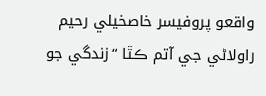واقعو پروفيسر خاصخيلي رحيم راولاڻي جي آتم ڪٿا “زندگي جو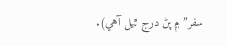سفر” ۾ پڻ درج ٿيل آهي).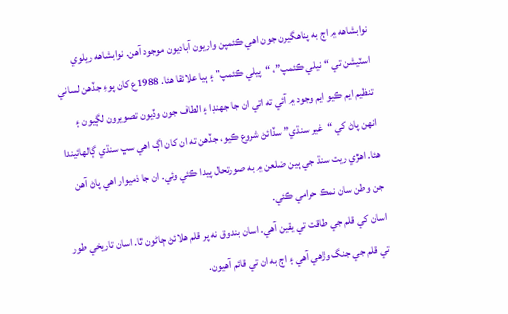نوابشاهه ۾ اڄ به پناهگيرن جون اهي ڪئمپن واريون آباديون موجود آهن. نوابشاهه ريلوي اسٽيشن تي “نيلي ڪئمپ”، “پيلي ڪئمپ” ۽ ٻيا علائقا هئا. 1988ع کان پوءِ جڏهن لساني تنظيم ايم ڪيو ايم وجود ۾ آئي ته اتي ان جا جهنڊا ۽ الطاف جون وڏيون تصويرون لڳيون ۽ انهن پاڻ کي “غير سنڌي” سڏائڻ شروع ڪيو، جڏهن ته ان کان اڳ اهي سڀ سنڌي ڳالهائيندا هئا. اهڙي ريت سنڌ جي ٻين ضلعن ۾ به صورتحال پيدا ڪئي وئي. ان جا ذميوار اهي پاڻ آهن جن وطن سان نمڪ حرامي ڪئي.
اسان کي قلم جي طاقت تي يقين آهي. اسان بندوق نه پر قلم هلائڻ ڄاڻون ٿا. اسان تاريخي طور تي قلم جي جنگ وڙهي آهي ۽ اڄ به ان تي قائم آهيون.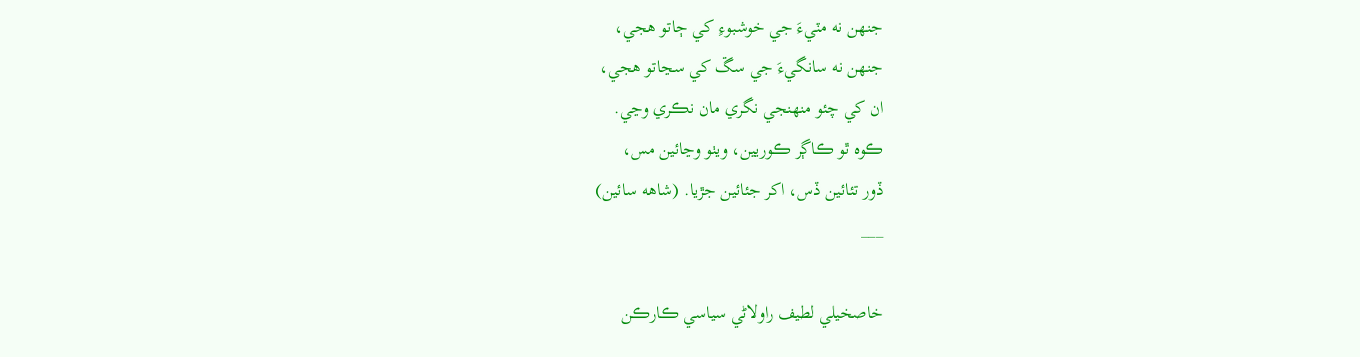جنهن نه مٽيءَ جي خوشبوءِ کي ڄاتو هجي،
جنهن نه سانگيءَ جي سڱ کي سڃاتو هجي،
ان کي چئو منهنجي نگري مان نڪري وڃي.
ڪوه ٿو ڪاڳر ڪوريين، ويٺو وڃائين مس،
ڏور تئائين ڏس، اکر جئائين جڙيا. (شاهه سائين)
___

خاصخيلي لطيف راولاڻي سياسي ڪارڪن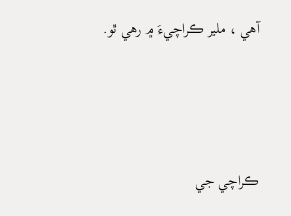آهي ، ملير ڪراچيءَ ۾ رھي ٿو.




ڪراچي جي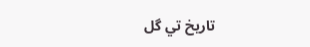تاريخ تي گل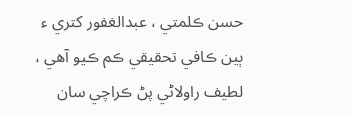حسن ڪلمتي ، عبدالغفور کتري ء ٻين ڪافي تحقيقي ڪم ڪيو آهي ، لطيف راولاڻي پڻ ڪراچي سان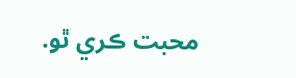محبت ڪري ٿو.